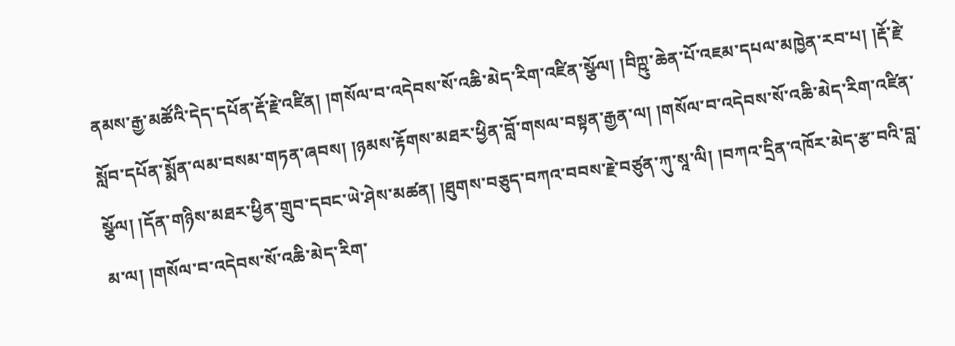ནམས་རྒྱ་མཚོའི་དེད་དཔོན་རྡོ་རྗེ་འཛིན། །གསོལ་བ་འདེབས་སོ་འཆི་མེད་རིག་འཛིན་སྩོལ། །བིཀྵུ་ཆེན་པོ་འཇམ་དཔལ་མཁྱེན་རབ་པ། །རྡོ་རྗེ་སློབ་དཔོན་སྨོན་ལམ་བསམ་གཏན་ཞབས། །ཉམས་རྟོགས་མཐར་ཕྱིན་བློ་གསལ་བསྟན་རྒྱན་ལ། །གསོལ་བ་འདེབས་སོ་འཆི་མེད་རིག་འཛིན་སྩོལ། །དོན་གཉིས་མཐར་ཕྱིན་གྲུབ་དབང་ཡེ་ཤེས་མཚན། །ཐུགས་བཅུད་བཀའ་བབས་རྗེ་བཙུན་ཀུ་སཱ་ལི། །བཀའ་དྲིན་འཁོར་མེད་རྩ་བའི་བླ་མ་ལ། །གསོལ་བ་འདེབས་སོ་འཆི་མེད་རིག་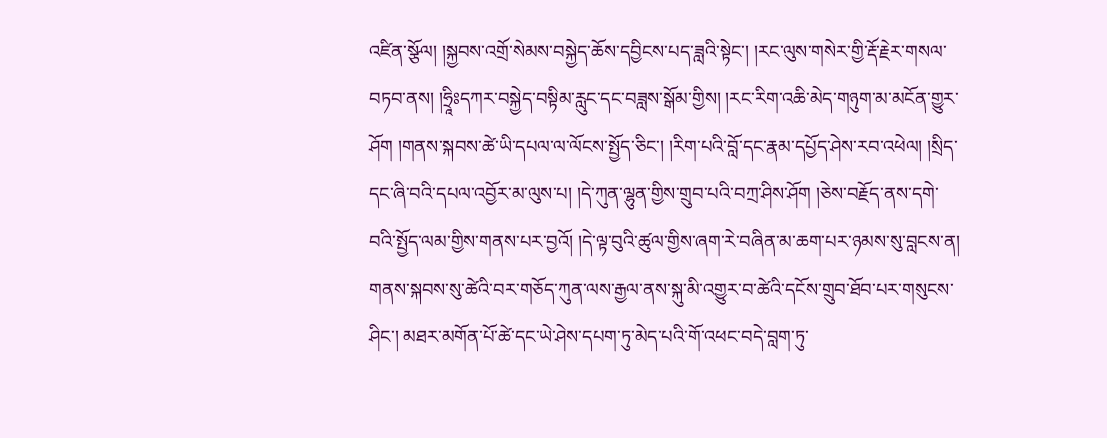འཛིན་སྩོལ། །སྐྱབས་འགྲོ་སེམས་བསྐྱེད་ཆོས་དབྱིངས་པད་ཟླའི་སྟེང་། །རང་ལུས་གསེར་གྱི་རྡོ་རྗེར་གསལ་བཏབ་ནས། །ཧྲཱིཿདཀར་བསྐྱེད་བསྟིམ་རླུང་དང་བཟླས་སྒོམ་གྱིས། །རང་རིག་འཆི་མེད་གཉུག་མ་མངོན་གྱུར་ཤོག །གནས་སྐབས་ཚེ་ཡི་དཔལ་ལ་ལོངས་སྤྱོད་ཅིང་། །རིག་པའི་བློ་དང་རྣམ་དཔྱོད་ཤེས་རབ་འཕེལ། །སྲིད་དང་ཞི་བའི་དཔལ་འབྱོར་མ་ལུས་པ། །དེ་ཀུན་ལྷུན་གྱིས་གྲུབ་པའི་བཀྲ་ཤིས་ཤོག །ཅེས་བརྗོད་ནས་དགེ་བའི་སྤྱོད་ལམ་གྱིས་གནས་པར་བྱའོ། །དེ་ལྟ་བུའི་ཚུལ་གྱིས་ཞག་རེ་བཞིན་མ་ཆག་པར་ཉམས་སུ་བླངས་ན། གནས་སྐབས་སུ་ཚེའི་བར་གཅོད་ཀུན་ལས་རྒྱལ་ནས་སྐུ་མི་འགྱུར་བ་ཚེའི་དངོས་གྲུབ་ཐོབ་པར་གསུངས་ཤིང་། མཐར་མགོན་པོ་ཚེ་དང་ཡེ་ཤེས་དཔག་ཏུ་མེད་པའི་གོ་འཕང་བདེ་བླག་ཏུ་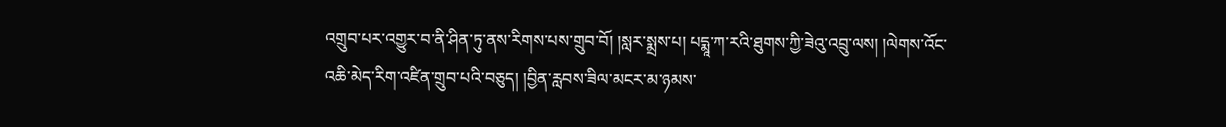འགྲུབ་པར་འགྱུར་བ་ནི་ཤིན་ཏུ་ནས་རིགས་པས་གྲུབ་བོ། །སླར་སྨྲས་པ། པདྨཱ་ཀ་རའི་ཐུགས་ཀྱི་ཟེའུ་འབྲུ་ལས། །ལེགས་འོང་འཆི་མེད་རིག་འཛིན་གྲུབ་པའི་བཅུད། །བྱིན་རླབས་ཟིལ་མངར་མ་ཉམས་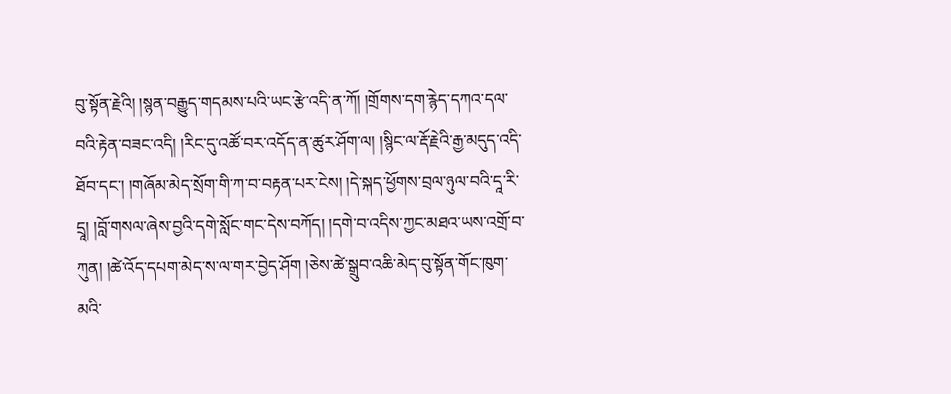བུ་སྟོན་རྗེའི། །སྙན་བརྒྱུད་གདམས་པའི་ཡང་རྩེ་འདི་ན་ཀོ། །གྲོགས་དག་རྙེད་དཀའ་དལ་བའི་རྟེན་བཟང་འདི། །རིང་དུ་འཚོ་བར་འདོད་ན་ཚུར་ཤོག་ལ། །སྙིང་ལ་རྡོ་རྗེའི་རྒྱ་མདུད་འདི་ཐོབ་དང་། །གཞོམ་མེད་སྲོག་གི་ཀ་བ་བརྟན་པར་ངེས། །དེ་སྐད་ཕྱོགས་བྲལ་ཉུལ་བའི་དཱ་རི་དྲཱ། །བློ་གསལ་ཞེས་བྱའི་དགེ་སློང་གང་དེས་བཀོད། །དགེ་བ་འདིས་ཀྱང་མཐའ་ཡས་འགྲོ་བ་ཀུན། །ཚེ་འོད་དཔག་མེད་ས་ལ་གར་བྱེད་ཤོག །ཅེས་ཚེ་སྒྲུབ་འཆི་མེད་བུ་སྟོན་གོང་ཁུག་མའི་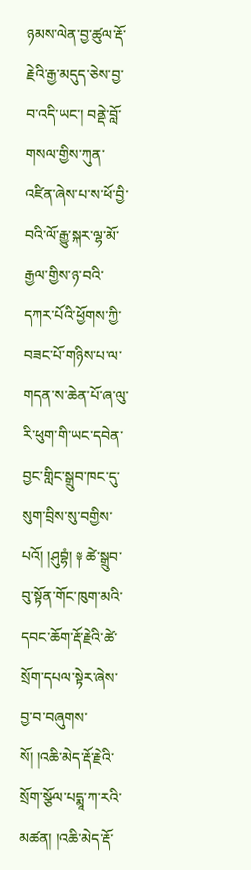ཉམས་ལེན་བྱ་ཚུལ་རྡོ་རྗེའི་རྒྱ་མདུད་ཅེས་བྱ་བ་འདི་ཡང་། བནྡེ་བློ་གསལ་གྱིས་ཀུན་འཛིན་ཞེས་པ་ས་ཕོ་བྱི་བའི་ལོ་རྒྱུ་སྐར་ལྷ་མོ་རྒྱལ་གྱིས་ཉ་བའི་དཀར་པོའི་ཕྱོགས་ཀྱི་བཟང་པོ་གཉིས་པ་ལ་གདན་ས་ཆེན་པོ་ཞ་ལུ་རི་ཕུག་གི་ཡང་དབེན་བྱང་གླིང་སྒྲུབ་ཁང་དུ་སུག་བྲིས་སུ་བགྱིས་པའོ། །ཤུབྷཾ། ༈ ཚེ་སྒྲུབ་བུ་སྟོན་གོང་ཁུག་མའི་དབང་ཆོག་རྡོ་རྗེའི་ཚེ་སྲོག་དཔལ་སྟེར་ཞེས་བྱ་བ་བཞུགས་སོ། །འཆི་མེད་རྡོ་རྗེའི་སྲོག་སྩོལ་པདྨཱ་ཀ་རའི་མཚན། །འཆི་མེད་རྡོ་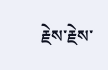རྗེས་རྗེས་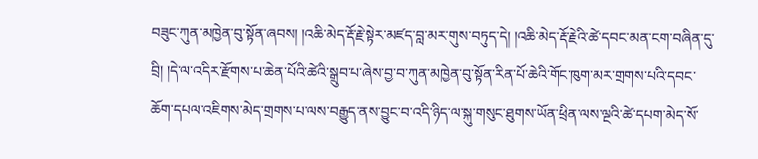བཟུང་ཀུན་མཁྱེན་བུ་སྟོན་ཞབས། །འཆི་མེད་རྡོ་རྗེ་སྟེར་མཛད་བླ་མར་གུས་བཏུད་དེ། །འཆི་མེད་རྡོ་རྗེའི་ཚེ་དབང་མན་ངག་བཞིན་དུ་བྲི། །དེ་ལ་འདིར་རྫོགས་པ་ཆེན་པོའི་ཚེའི་སྒྲུབ་པ་ཞེས་བྱ་བ་ཀུན་མཁྱེན་བུ་སྟོན་རིན་པོ་ཆེའི་གོང་ཁུག་མར་གྲགས་པའི་དབང་ཆོག་དཔལ་འཇིགས་མེད་གྲགས་པ་ལས་བརྒྱུད་ནས་བྱུང་བ་འདི་ཉིད་ལ་སྐུ་གསུང་ཐུགས་ཡོན་ཕྲིན་ལས་ལྔའི་ཚེ་དཔག་མེད་སོ་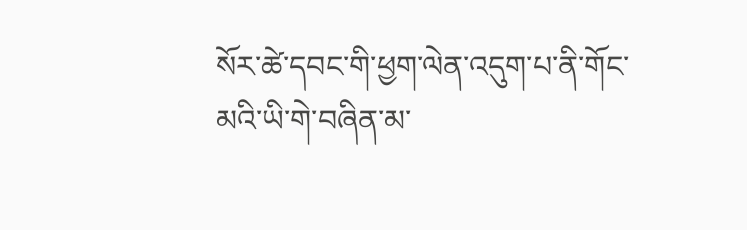སོར་ཚེ་དབང་གི་ཕྱག་ལེན་འདུག་པ་ནི་གོང་མའི་ཡི་གེ་བཞིན་མ་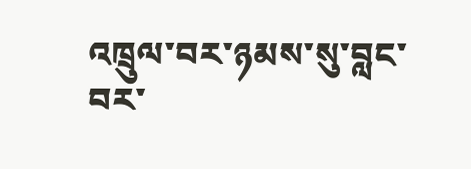འཁྲུལ་བར་ཉམས་སུ་བླང་བར་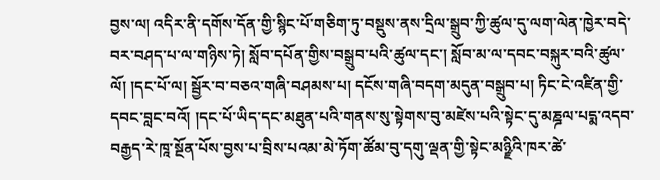བྱས་ལ། འདིར་ནི་དགོས་དོན་གྱི་སྙིང་པོ་གཅིག་ཏུ་བསྡུས་ནས་དྲིལ་སྒྲུབ་ཀྱི་ཚུལ་དུ་ལག་ལེན་ཁྱེར་བདེ་བར་བཤད་པ་ལ་གཉིས་ཏེ། སློབ་དཔོན་གྱིས་བསྒྲུབ་པའི་ཚུལ་དང་། སློབ་མ་ལ་དབང་བསྐུར་བའི་ཚུལ་ལོ། །དང་པོ་ལ། སྦྱོར་བ་བཅའ་གཞི་བཤམས་པ། དངོས་གཞི་བདག་མདུན་བསྒྲུབ་པ། ཏིང་ངེ་འཛིན་གྱི་དབང་བླང་བའོ། །དང་པོ་ཡིད་དང་མཐུན་པའི་གནས་སུ་སྟེགས་བུ་མཛེས་པའི་སྟེང་དུ་མཎྜལ་པདྨ་འདབ་བརྒྱད་རེ་ཁཱ་སྔོན་པོས་བྱས་པ་བྲིས་པའམ་མེ་ཏོག་ཚོམ་བུ་དགུ་ལྡན་གྱི་སྟེང་མཉྫིའི་ཁར་ཚེ་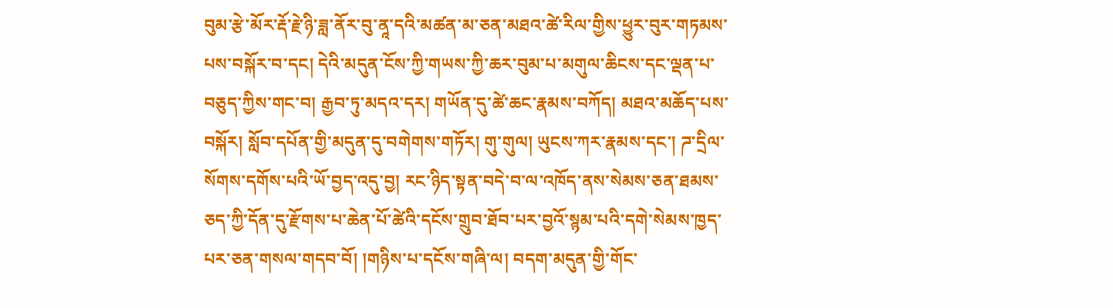བུམ་རྩེ་མོར་རྡོ་རྗེ་ཉི་ཟླ་ནོར་བུ་ནཱ་དའི་མཚན་མ་ཅན་མཐའ་ཚེ་རིལ་གྱིས་ཕྱུར་བུར་གཏམས་པས་བསྐོར་བ་དང། དེའི་མདུན་ངོས་ཀྱི་གཡས་ཀྱི་ཆར་བུམ་པ་མགུལ་ཆིངས་དང་ལྡན་པ་བཅུད་ཀྱིས་གང་བ། རྒྱབ་ཏུ་མདའ་དར། གཡོན་དུ་ཚེ་ཆང་རྣམས་བཀོད། མཐའ་མཆོད་པས་བསྐོར། སློབ་དཔོན་གྱི་མདུན་དུ་བགེགས་གཏོར། གུ་གུལ། ཡུངས་ཀར་རྣམས་དང་། ཌ་དྲིལ་སོགས་དགོས་པའི་ཡོ་བྱད་འདུ་བྱ། རང་ཉིད་སྟན་བདེ་བ་ལ་འཁོད་ནས་སེམས་ཅན་ཐམས་ཅད་ཀྱི་དོན་དུ་རྫོགས་པ་ཆེན་པོ་ཚེའི་དངོས་གྲུབ་ཐོབ་པར་བྱའོ་སྙམ་པའི་དགེ་སེམས་ཁྱད་པར་ཅན་གསལ་གདབ་བོ། །གཉིས་པ་དངོས་གཞི་ལ། བདག་མདུན་གྱི་གོང་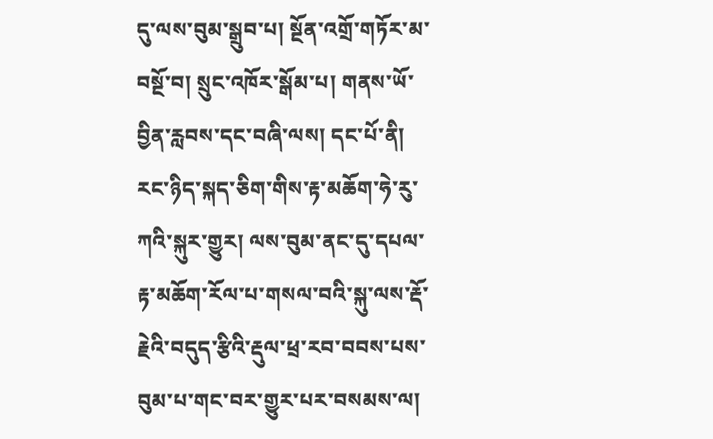དུ་ལས་བུམ་སྒྲུབ་པ། སྔོན་འགྲོ་གཏོར་མ་བསྔོ་བ། སྲུང་འཁོར་སྒོམ་པ། གནས་ཡོ་བྱིན་རླབས་དང་བཞི་ལས། དང་པོ་ནི། རང་ཉིད་སྐད་ཅིག་གིས་རྟ་མཆོག་ཧེ་རུ་ཀའི་སྐུར་གྱུར། ལས་བུམ་ནང་དུ་དཔལ་རྟ་མཆོག་རོལ་པ་གསལ་བའི་སྐུ་ལས་རྡོ་རྗེའི་བདུད་རྩིའི་རྡུལ་ཕྲ་རབ་བབས་པས་བུམ་པ་གང་བར་གྱུར་པར་བསམས་ལ།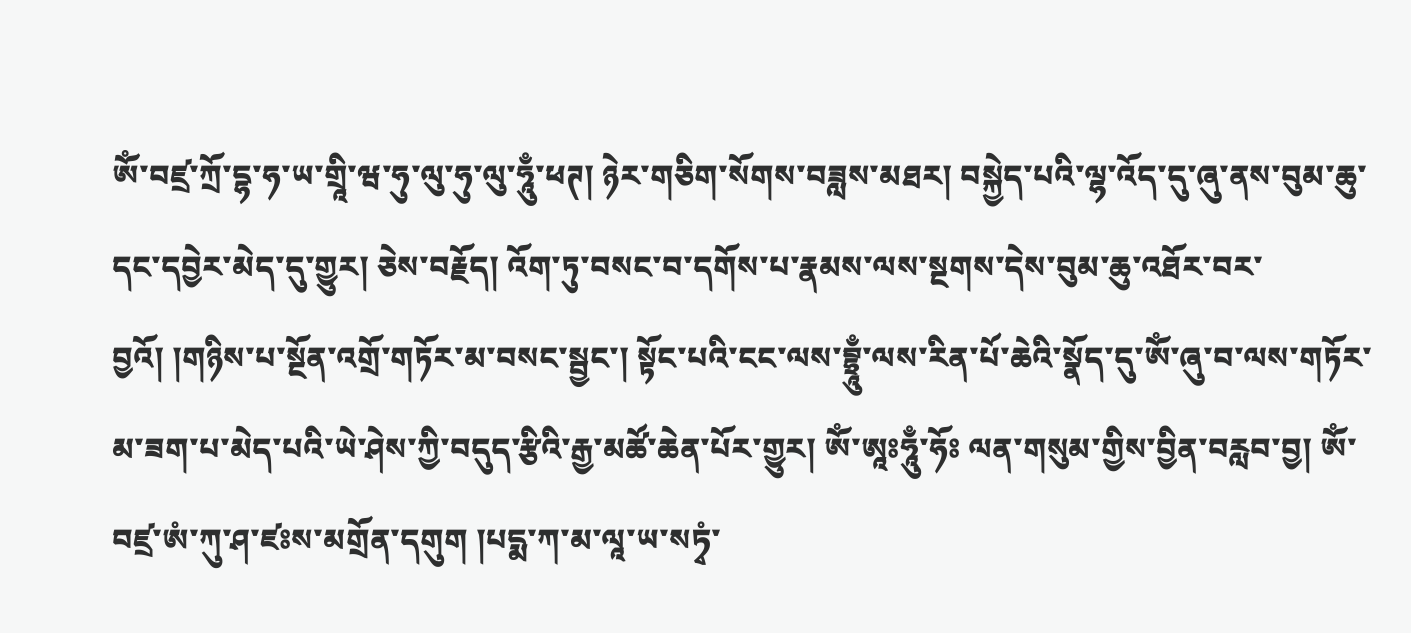ཨོཾ་བཛྲ་ཀྲོ་དྷ་ཧ་ཡ་གྲཱི་ཝ་ཧུ་ལུ་ཧུ་ལུ་ཧཱུྃ་ཕཊ། ཉེར་གཅིག་སོགས་བཟླས་མཐར། བསྐྱེད་པའི་ལྷ་འོད་དུ་ཞུ་ནས་བུམ་ཆུ་དང་དབྱེར་མེད་དུ་གྱུར། ཅེས་བརྗོད། འོག་ཏུ་བསང་བ་དགོས་པ་རྣམས་ལས་སྔགས་དེས་བུམ་ཆུ་འཐོར་བར་བྱའོ། །གཉིས་པ་སྔོན་འགྲོ་གཏོར་མ་བསང་སྦྱང་། སྟོང་པའི་ངང་ལས་བྷྲཱུྃ་ལས་རིན་པོ་ཆེའི་སྣོད་དུ་ཨོཾ་ཞུ་བ་ལས་གཏོར་མ་ཟག་པ་མེད་པའི་ཡེ་ཤེས་ཀྱི་བདུད་རྩིའི་རྒྱ་མཚོ་ཆེན་པོར་གྱུར། ཨོཾ་ཨཱཿཧཱུྃ་ཧོཿ ལན་གསུམ་གྱིས་བྱིན་བརླབ་བྱ། ཨོཾ་བཛྲ་ཨཾ་ཀུ་ཤ་ཛཿས་མགྲོན་དགུག །པདྨ་ཀ་མ་ལཱ་ཡ་སཏྭཾ་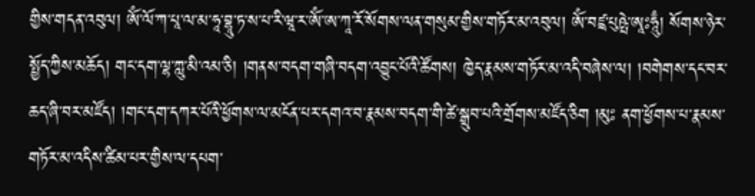གྱིས་གདན་འབུལ། ཨོཾ་ལོ་ཀ་པཱ་ལ་མ་ཧཱ་བྷཱུ་ཏ་ས་པ་རི་ཝཱ་ར་ཨོཾ་ཨ་ཀཱ་རོ་སོགས་ལན་གསུམ་གྱིས་གཏོར་མ་འབུལ། ཨོཾ་བཛྲ་པུཥྤེ་ཨཱཿཧཱུྃ། སོགས་ཉེར་སྤྱོད་ཀྱིས་མཆོད། གང་དག་ལྷ་ཀླུ་མི་འམ་ཅི། །གནས་བདག་གཞི་བདག་འབྱུང་པོའི་ཚོགས། ཁྱེད་རྣམས་གཏོར་མ་འདི་བཞེས་ལ། །བགེགས་དང་བར་ཆད་ཞི་བར་མཛོད། །གང་དག་དཀར་པོའི་ཕྱོགས་ལ་མངོན་པར་དགའ་བ་རྣམས་བདག་གི་ཚེ་སྒྲུབ་པའི་གྲོགས་མཛོད་ཅིག །མུཿ ནག་ཕྱོགས་པ་རྣམས་གཏོར་མ་འདིས་ཚིམ་པར་གྱིས་ལ་དཔག་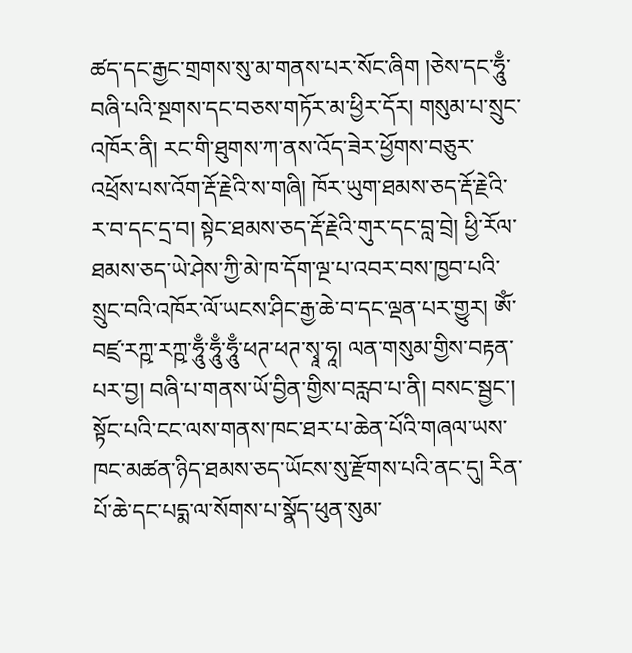ཚད་དང་རྒྱང་གྲགས་སུ་མ་གནས་པར་སོང་ཞིག །ཅེས་དང་ཧཱུྃ་བཞི་པའི་སྔགས་དང་བཅས་གཏོར་མ་ཕྱིར་དོར། གསུམ་པ་སྲུང་འཁོར་ནི། རང་གི་ཐུགས་ཀ་ནས་འོད་ཟེར་ཕྱོགས་བཅུར་འཕྲོས་པས་འོག་རྡོ་རྗེའི་ས་གཞི། ཁོར་ཡུག་ཐམས་ཅད་རྡོ་རྗེའི་ར་བ་དང་དྲ་བ། སྟེང་ཐམས་ཅད་རྡོ་རྗེའི་གུར་དང་བླ་བྲེ། ཕྱི་རོལ་ཐམས་ཅད་ཡེ་ཤེས་ཀྱི་མེ་ཁ་དོག་ལྔ་པ་འབར་བས་ཁྱབ་པའི་སྲུང་བའི་འཁོར་ལོ་ཡངས་ཤིང་རྒྱ་ཆེ་བ་དང་ལྡན་པར་གྱུར། ཨོཾ་བཛྲ་རཀྵ་རཀྵ་ཧཱུྃ་ཧཱུྃ་ཧཱུྃ་ཕཊ་ཕཊ་སྭཱ་ཧཱ། ལན་གསུམ་གྱིས་བརྟན་པར་བྱ། བཞི་པ་གནས་ཡོ་བྱིན་གྱིས་བརླབ་པ་ནི། བསང་སྦྱང་། སྟོང་པའི་ངང་ལས་གནས་ཁང་ཐར་པ་ཆེན་པོའི་གཞལ་ཡས་ཁང་མཚན་ཉིད་ཐམས་ཅད་ཡོངས་སུ་རྫོགས་པའི་ནང་དུ། རིན་པོ་ཆེ་དང་པདྨ་ལ་སོགས་པ་སྣོད་ཕུན་སུམ་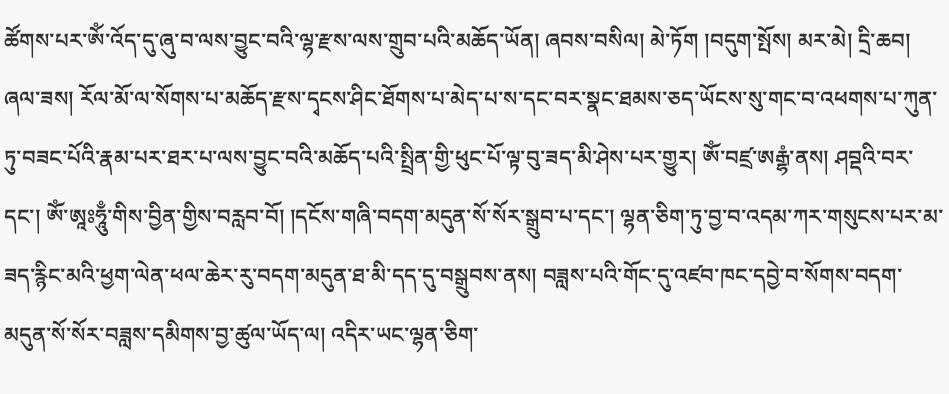ཚོགས་པར་ཨོཾ་འོད་དུ་ཞུ་བ་ལས་བྱུང་བའི་ལྷ་རྫས་ལས་གྲུབ་པའི་མཆོད་ཡོན། ཞབས་བསིལ། མེ་ཏོག །བདུག་སྤོས། མར་མེ། དྲི་ཆབ། ཞལ་ཟས། རོལ་མོ་ལ་སོགས་པ་མཆོད་རྫས་དྭངས་ཤིང་ཐོགས་པ་མེད་པ་ས་དང་བར་སྣང་ཐམས་ཅད་ཡོངས་སུ་གང་བ་འཕགས་པ་ཀུན་ཏུ་བཟང་པོའི་རྣམ་པར་ཐར་པ་ལས་བྱུང་བའི་མཆོད་པའི་སྤྲིན་གྱི་ཕུང་པོ་ལྟ་བུ་ཟད་མི་ཤེས་པར་གྱུར། ཨོཾ་བཛྲ་ཨརྒྷཾ་ནས། ཤབྡའི་བར་དང་། ཨོཾ་ཨཱཿཧཱུྃ་གིས་བྱིན་གྱིས་བརླབ་བོ། །དངོས་གཞི་བདག་མདུན་སོ་སོར་སྒྲུབ་པ་དང་། ལྷན་ཅིག་ཏུ་བྱ་བ་འདམ་ཀར་གསུངས་པར་མ་ཟད་རྙིང་མའི་ཕྱག་ལེན་ཕལ་ཆེར་རུ་བདག་མདུན་ཐ་མི་དད་དུ་བསྒྲུབས་ནས། བཟླས་པའི་གོང་དུ་འཛབ་ཁང་དབྱེ་བ་སོགས་བདག་མདུན་སོ་སོར་བཟླས་དམིགས་བྱ་ཚུལ་ཡོད་ལ། འདིར་ཡང་ལྷན་ཅིག་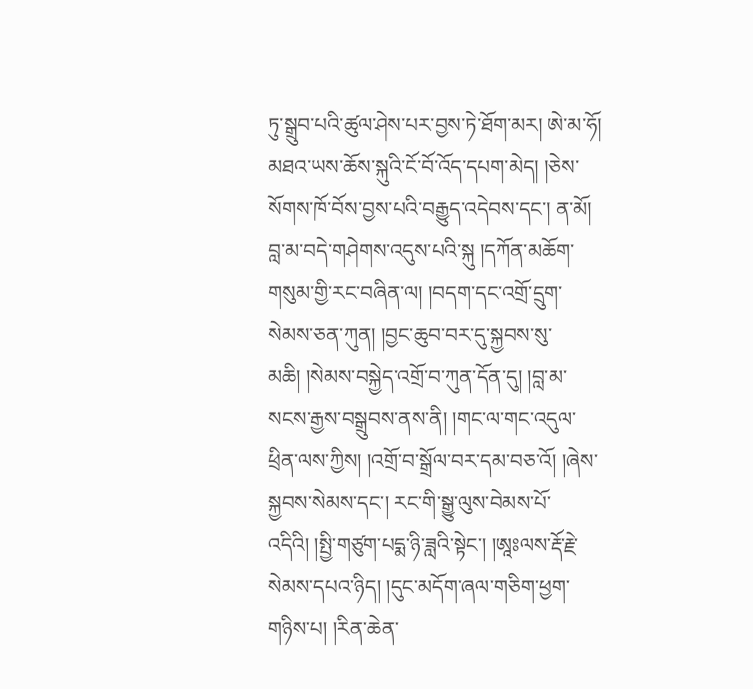ཏུ་སྒྲུབ་པའི་ཚུལ་ཤེས་པར་བྱས་ཏེ་ཐོག་མར། ཨེ་མ་ཧོ། མཐའ་ཡས་ཆོས་སྐུའི་ངོ་བོ་འོད་དཔག་མེད། །ཅེས་སོགས་ཁོ་བོས་བྱས་པའི་བརྒྱུད་འདེབས་དང་། ན་མོ། བླ་མ་བདེ་གཤེགས་འདུས་པའི་སྐུ །དཀོན་མཆོག་གསུམ་གྱི་རང་བཞིན་ལ། །བདག་དང་འགྲོ་དྲུག་སེམས་ཅན་ཀུན། །བྱང་ཆུབ་བར་དུ་སྐྱབས་སུ་མཆི། །སེམས་བསྐྱེད་འགྲོ་བ་ཀུན་དོན་དུ། །བླ་མ་སངས་རྒྱས་བསྒྲུབས་ནས་ནི། །གང་ལ་གང་འདུལ་ཕྲིན་ལས་ཀྱིས། །འགྲོ་བ་སྒྲོལ་བར་དམ་བཅ་འོ། །ཞེས་སྐྱབས་སེམས་དང་། རང་གི་སྒྱུ་ལུས་བེམས་པོ་འདིའི། །སྤྱི་གཙུག་པདྨ་ཉི་ཟླའི་སྟེང་། །ཨཱཿལས་རྡོ་རྗེ་སེམས་དཔའ་ཉིད། །དུང་མདོག་ཞལ་གཅིག་ཕྱག་གཉིས་པ། །རིན་ཆེན་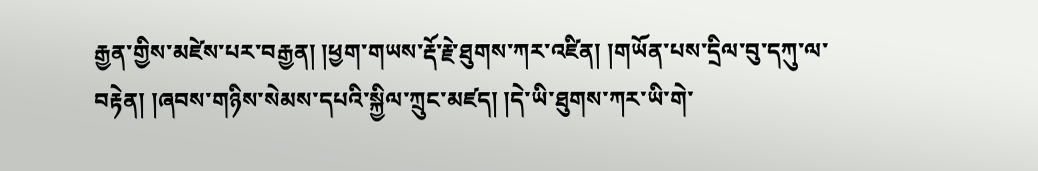རྒྱན་གྱིས་མཛེས་པར་བརྒྱན། །ཕྱག་གཡས་རྡོ་རྗེ་ཐུགས་ཀར་འཛིན། །གཡོན་པས་དྲིལ་བུ་དཀུ་ལ་བརྟེན། །ཞབས་གཉིས་སེམས་དཔའི་སྐྱིལ་ཀྲུང་མཛད། །དེ་ཡི་ཐུགས་ཀར་ཡི་གེ་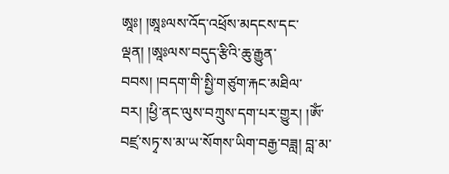ཨཱཿ། །ཨཱཿལས་འོད་འཕྲོས་མདངས་དང་ལྡན། །ཨཱཿལས་བདུད་རྩིའི་ཆུ་རྒྱུན་བབས། །བདག་གི་སྤྱི་གཙུག་རྐང་མཐིལ་བར། །ཕྱི་ནང་ལུས་བཀྲུས་དག་པར་གྱུར། །ཨོཾ་བཛྲ་སཏྭ་ས་མ་ཡ་སོགས་ཡིག་བརྒྱ་བཟླ། བླ་མ་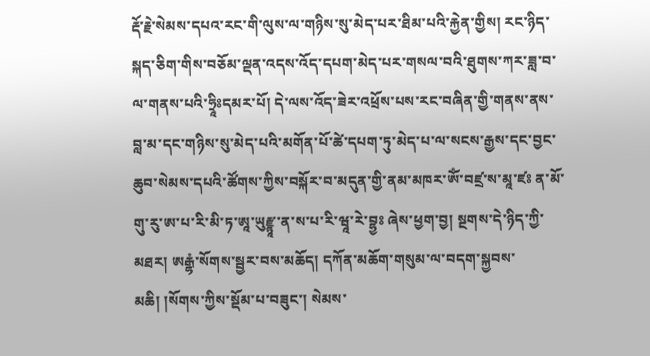རྡོ་རྗེ་སེམས་དཔའ་རང་གི་ལུས་ལ་གཉིས་སུ་མེད་པར་ཐིམ་པའི་རྐྱེན་གྱིས། རང་ཉིད་སྐད་ཅིག་གིས་བཅོམ་ལྡན་འདས་འོད་དཔག་མེད་པར་གསལ་བའི་ཐུགས་ཀར་ཟླ་བ་ལ་གནས་པའི་ཧྲཱིཿདམར་པོ། དེ་ལས་འོད་ཟེར་འཕྲོས་པས་རང་བཞིན་གྱི་གནས་ནས་བླ་མ་དང་གཉིས་སུ་མེད་པའི་མགོན་པོ་ཚེ་དཔག་ཏུ་མེད་པ་ལ་སངས་རྒྱས་དང་བྱང་ཆུབ་སེམས་དཔའི་ཚོགས་ཀྱིས་བསྐོར་བ་མདུན་གྱི་ནམ་མཁར་ཨོཾ་བཛྲ་ས་མཱ་ཛཿ ན་མོ་གུ་རུ་ཨ་པ་རི་མི་ཏ་ཨཱ་ཡུརྫྙཱ་ན་ས་པ་རི་ཝཱ་རེ་བྷྱཿ ཞེས་ཕྱག་བྱ། སྔགས་དེ་ཉིད་ཀྱི་མཐར། ཨརྒྷཾ་སོགས་སྦྱར་བས་མཆོད། དཀོན་མཆོག་གསུམ་ལ་བདག་སྐྱབས་མཆི། །སོགས་ཀྱིས་སྡོམ་པ་བཟུང་། སེམས་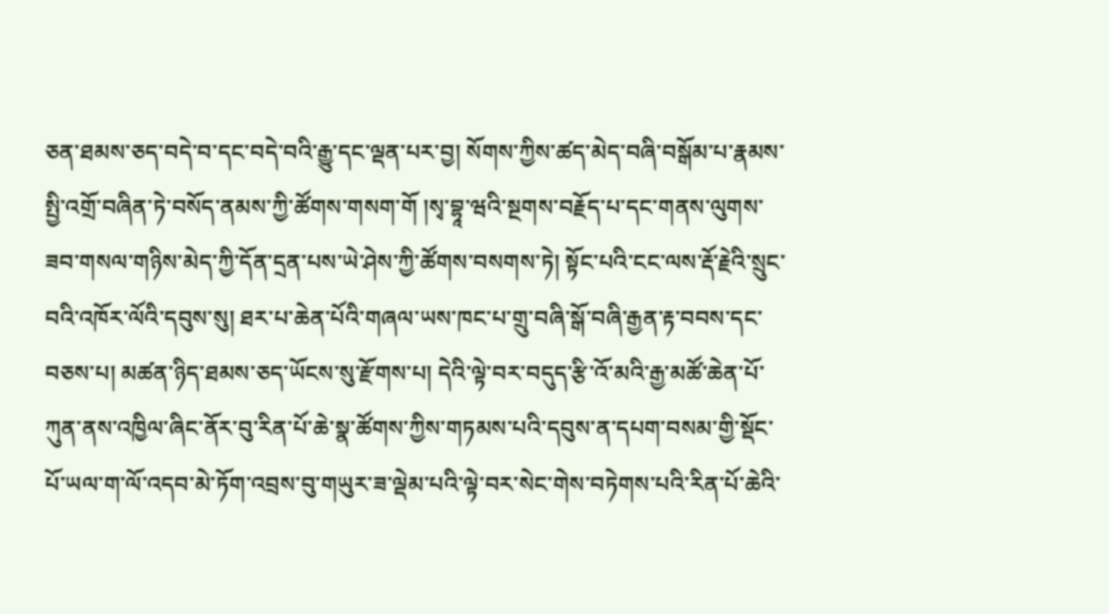ཅན་ཐམས་ཅད་བདེ་བ་དང་བདེ་བའི་རྒྱུ་དང་ལྡན་པར་བྱ། སོགས་ཀྱིས་ཚད་མེད་བཞི་བསྒོམ་པ་རྣམས་སྤྱི་འགྲོ་བཞིན་ཏེ་བསོད་ནམས་ཀྱི་ཚོགས་གསག་གོ །སྭ་བྷཱ་ཝའི་སྔགས་བརྗོད་པ་དང་གནས་ལུགས་ཟབ་གསལ་གཉིས་མེད་ཀྱི་དོན་དྲན་པས་ཡེ་ཤེས་ཀྱི་ཚོགས་བསགས་ཏེ། སྟོང་པའི་ངང་ལས་རྡོ་རྗེའི་སྲུང་བའི་འཁོར་ལོའི་དབུས་སུ། ཐར་པ་ཆེན་པོའི་གཞལ་ཡས་ཁང་པ་གྲུ་བཞི་སྒོ་བཞི་རྒྱན་རྟ་བབས་དང་བཅས་པ། མཚན་ཉིད་ཐམས་ཅད་ཡོངས་སུ་རྫོགས་པ། དེའི་ལྟེ་བར་བདུད་རྩི་འོ་མའི་རྒྱ་མཚོ་ཆེན་པོ་ཀུན་ནས་འཁྱིལ་ཞིང་ནོར་བུ་རིན་པོ་ཆེ་སྣ་ཚོགས་ཀྱིས་གཏམས་པའི་དབུས་ན་དཔག་བསམ་གྱི་སྡོང་པོ་ཡལ་ག་ལོ་འདབ་མེ་ཏོག་འབྲས་བུ་གཡུར་ཟ་ལྡེམ་པའི་ལྟེ་བར་སེང་གེས་བཏེགས་པའི་རིན་པོ་ཆེའི་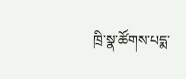ཁྲི་སྣ་ཚོགས་པདྨ་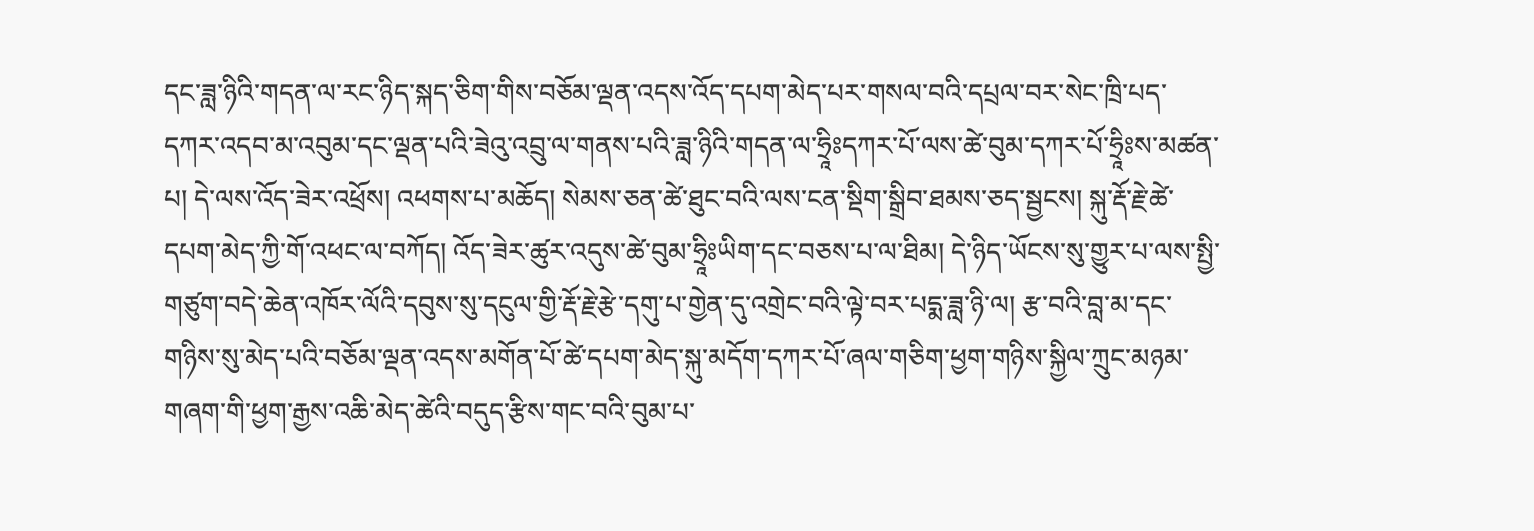དང་ཟླ་ཉིའི་གདན་ལ་རང་ཉིད་སྐད་ཅིག་གིས་བཅོམ་ལྡན་འདས་འོད་དཔག་མེད་པར་གསལ་བའི་དཔྲལ་བར་སེང་ཁྲི་པད་དཀར་འདབ་མ་འབུམ་དང་ལྡན་པའི་ཟེའུ་འབྲུ་ལ་གནས་པའི་ཟླ་ཉིའི་གདན་ལ་ཧྲཱིཿདཀར་པོ་ལས་ཚེ་བུམ་དཀར་པོ་ཧྲཱིཿས་མཚན་པ། དེ་ལས་འོད་ཟེར་འཕྲོས། འཕགས་པ་མཆོད། སེམས་ཅན་ཚེ་ཐུང་བའི་ལས་ངན་སྡིག་སྒྲིབ་ཐམས་ཅད་སྦྱངས། སྐུ་རྡོ་རྗེ་ཚེ་དཔག་མེད་ཀྱི་གོ་འཕང་ལ་བཀོད། འོད་ཟེར་ཚུར་འདུས་ཚེ་བུམ་ཧྲཱིཿཡིག་དང་བཅས་པ་ལ་ཐིམ། དེ་ཉིད་ཡོངས་སུ་གྱུར་པ་ལས་སྤྱི་གཙུག་བདེ་ཆེན་འཁོར་ལོའི་དབུས་སུ་དངུལ་གྱི་རྡོ་རྗེ་རྩེ་དགུ་པ་གྱེན་དུ་འགྲེང་བའི་ལྟེ་བར་པདྨ་ཟླ་ཉི་ལ། རྩ་བའི་བླ་མ་དང་གཉིས་སུ་མེད་པའི་བཅོམ་ལྡན་འདས་མགོན་པོ་ཚེ་དཔག་མེད་སྐུ་མདོག་དཀར་པོ་ཞལ་གཅིག་ཕྱག་གཉིས་སྐྱིལ་ཀྲུང་མཉམ་གཞག་གི་ཕྱག་རྒྱས་འཆི་མེད་ཚེའི་བདུད་རྩིས་གང་བའི་བུམ་པ་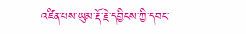འཛིན་པས་ཡུམ་རྡོ་རྗེ་དབྱིངས་ཀྱི་དབང་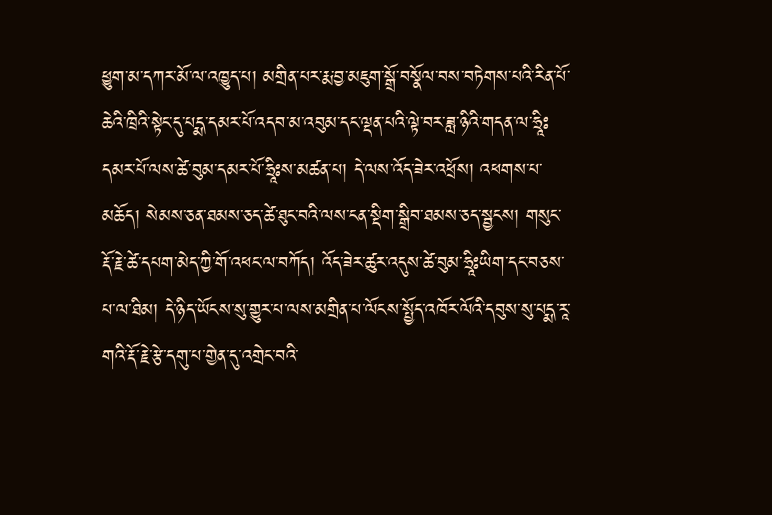ཕྱུག་མ་དཀར་མོ་ལ་འཁྱུད་པ། མགྲིན་པར་རྨ་བྱ་མཇུག་སྒྲོ་བསྣོལ་བས་བཏེགས་པའི་རིན་པོ་ཆེའི་ཁྲིའི་སྟེང་དུ་པདྨ་དམར་པོ་འདབ་མ་འབུམ་དང་ལྡན་པའི་ལྟེ་བར་ཟླ་ཉིའི་གདན་ལ་ཧྲཱིཿདམར་པོ་ལས་ཚེ་བུམ་དམར་པོ་ཧྲཱིཿས་མཚན་པ། དེ་ལས་འོད་ཟེར་འཕྲོས། འཕགས་པ་མཆོད། སེམས་ཅན་ཐམས་ཅད་ཚེ་ཐུང་བའི་ལས་ངན་སྡིག་སྒྲིབ་ཐམས་ཅད་སྦྱངས། གསུང་རྡོ་རྗེ་ཚེ་དཔག་མེད་ཀྱི་གོ་འཕང་ལ་བཀོད། འོད་ཟེར་ཚུར་འདུས་ཚེ་བུམ་ཧྲཱིཿཡིག་དང་བཅས་པ་ལ་ཐིམ། དེ་ཉིད་ཡོངས་སུ་གྱུར་པ་ལས་མགྲིན་པ་ལོངས་སྤྱོད་འཁོར་ལོའི་དབུས་སུ་པདྨ་རཱ་གའི་རྡོ་རྗེ་རྩེ་དགུ་པ་གྱེན་དུ་འགྲེང་བའི་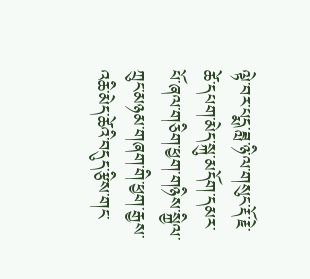ལྟེ་བར་པདྨ་ཟླ་ཉི་ལ་གསུང་རྡོ་རྗེ་ཚེ་དཔག་མེད་སྐུ་མདོག་དམར་པོ་ཞལ་གཅིག་ཕྱག་གཉིས་སྐྱིལ་ཀྲུང་མཉམ་གཞག་གི་ཕྱག་རྒྱས་འཆི་མེད་ཚེའི་བདུད་རྩིས་གང་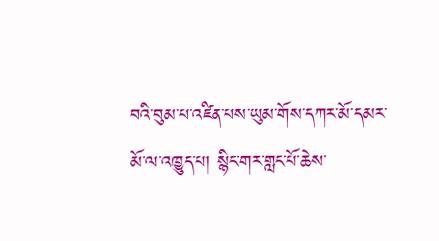བའི་བུམ་པ་འཛིན་པས་ཡུམ་གོས་དཀར་མོ་དམར་མོ་ལ་འཁྱུད་པ། སྙིང་གར་གླང་པོ་ཆེས་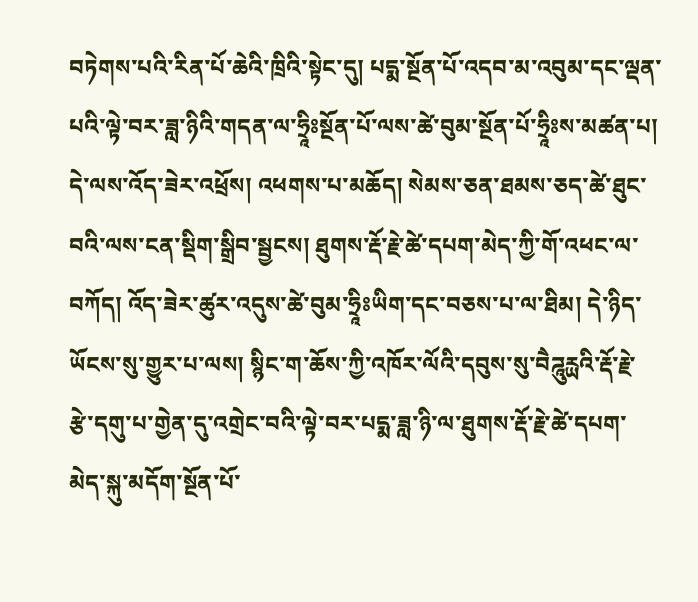བཏེགས་པའི་རིན་པོ་ཆེའི་ཁྲིའི་སྟེང་དུ། པདྨ་སྔོན་པོ་འདབ་མ་འབུམ་དང་ལྡན་པའི་ལྟེ་བར་ཟླ་ཉིའི་གདན་ལ་ཧྲཱིཿསྔོན་པོ་ལས་ཚེ་བུམ་སྔོན་པོ་ཧྲཱིཿས་མཚན་པ། དེ་ལས་འོད་ཟེར་འཕྲོས། འཕགས་པ་མཆོད། སེམས་ཅན་ཐམས་ཅད་ཚེ་ཐུང་བའི་ལས་ངན་སྡིག་སྒྲིབ་སྦྱངས། ཐུགས་རྡོ་རྗེ་ཚེ་དཔག་མེད་ཀྱི་གོ་འཕང་ལ་བཀོད། འོད་ཟེར་ཚུར་འདུས་ཚེ་བུམ་ཧྲཱིཿཡིག་དང་བཅས་པ་ལ་ཐིམ། དེ་ཉིད་ཡོངས་སུ་གྱུར་པ་ལས། སྙིང་ག་ཆོས་ཀྱི་འཁོར་ལོའི་དབུས་སུ་བཻཌཱུརྻའི་རྡོ་རྗེ་རྩེ་དགུ་པ་གྱེན་དུ་འགྲེང་བའི་ལྟེ་བར་པདྨ་ཟླ་ཉི་ལ་ཐུགས་རྡོ་རྗེ་ཚེ་དཔག་མེད་སྐུ་མདོག་སྔོན་པོ་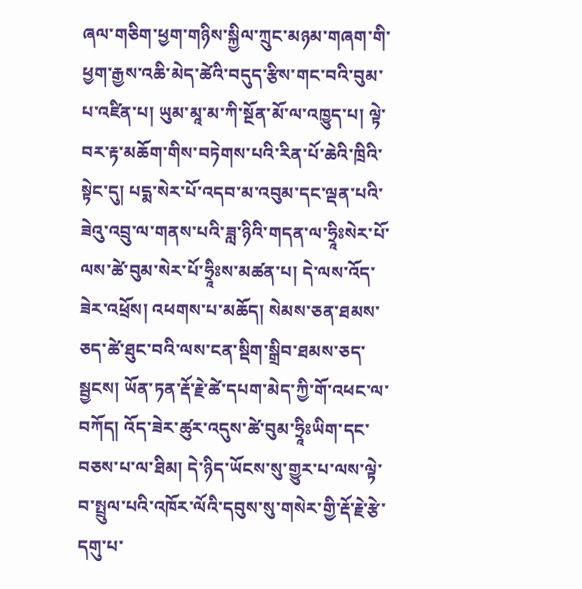ཞལ་གཅིག་ཕྱག་གཉིས་སྐྱིལ་ཀྲུང་མཉམ་གཞག་གི་ཕྱག་རྒྱས་འཆི་མེད་ཚེའི་བདུད་རྩིས་གང་བའི་བུམ་པ་འཛིན་པ། ཡུམ་མཱ་མ་ཀི་སྔོན་མོ་ལ་འཁྱུད་པ། ལྟེ་བར་རྟ་མཆོག་གིས་བཏེགས་པའི་རིན་པོ་ཆེའི་ཁྲིའི་སྟེང་དུ། པདྨ་སེར་པོ་འདབ་མ་འབུམ་དང་ལྡན་པའི་ཟེའུ་འབྲུ་ལ་གནས་པའི་ཟླ་ཉིའི་གདན་ལ་ཧྲཱིཿསེར་པོ་ལས་ཚེ་བུམ་སེར་པོ་ཧྲཱིཿས་མཚན་པ། དེ་ལས་འོད་ཟེར་འཕྲོས། འཕགས་པ་མཆོད། སེམས་ཅན་ཐམས་ཅད་ཚེ་ཐུང་བའི་ལས་ངན་སྡིག་སྒྲིབ་ཐམས་ཅད་སྦྱངས། ཡོན་ཏན་རྡོ་རྗེ་ཚེ་དཔག་མེད་ཀྱི་གོ་འཕང་ལ་བཀོད། འོད་ཟེར་ཚུར་འདུས་ཚེ་བུམ་ཧྲཱིཿཡིག་དང་བཅས་པ་ལ་ཐིམ། དེ་ཉིད་ཡོངས་སུ་གྱུར་པ་ལས་ལྟེ་བ་སྤྲུལ་པའི་འཁོར་ལོའི་དབུས་སུ་གསེར་གྱི་རྡོ་རྗེ་རྩེ་དགུ་པ་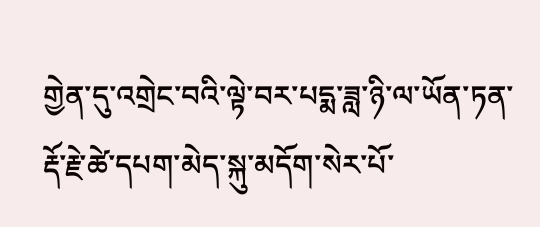གྱེན་དུ་འགྲེང་བའི་ལྟེ་བར་པདྨ་ཟླ་ཉི་ལ་ཡོན་ཏན་རྡོ་རྗེ་ཚེ་དཔག་མེད་སྐུ་མདོག་སེར་པོ་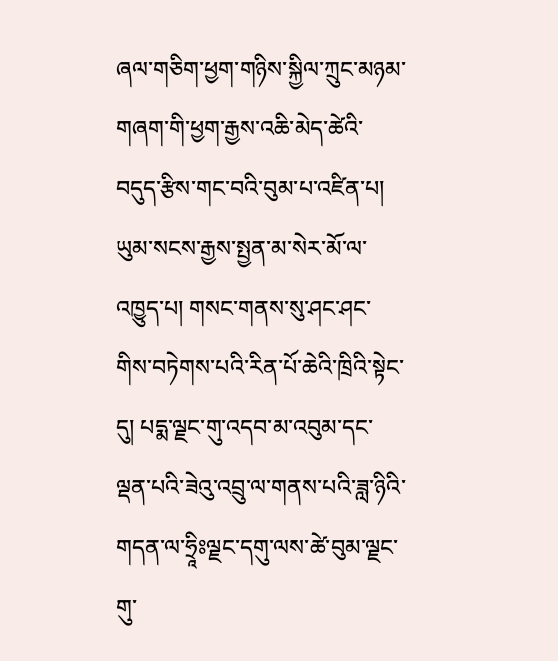ཞལ་གཅིག་ཕྱག་གཉིས་སྐྱིལ་ཀྲུང་མཉམ་གཞག་གི་ཕྱག་རྒྱས་འཆི་མེད་ཚེའི་བདུད་རྩིས་གང་བའི་བུམ་པ་འཛིན་པ། ཡུམ་སངས་རྒྱས་སྤྱན་མ་སེར་མོ་ལ་འཁྱུད་པ། གསང་གནས་སུ་ཤང་ཤང་གིས་བཏེགས་པའི་རིན་པོ་ཆེའི་ཁྲིའི་སྟེང་དུ། པདྨ་ལྗང་གུ་འདབ་མ་འབུམ་དང་ལྡན་པའི་ཟེའུ་འབྲུ་ལ་གནས་པའི་ཟླ་ཉིའི་གདན་ལ་ཧྲཱིཿལྗང་དགུ་ལས་ཚེ་བུམ་ལྗང་གུ་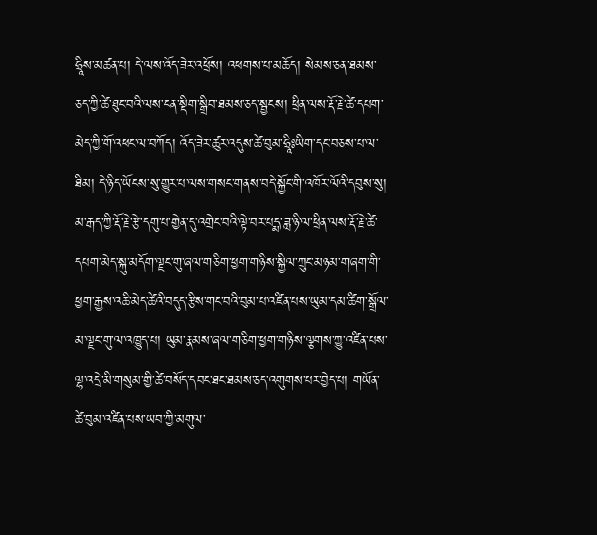ཧྲཱིས་མཚན་པ། དེ་ལས་འོད་ཟེར་འཕྲོས། འཕགས་པ་མཆོད། སེམས་ཅན་ཐམས་ཅད་ཀྱི་ཚེ་ཐུང་བའི་ལས་ངན་སྡིག་སྒྲིབ་ཐམས་ཅད་སྦྱངས། ཕྲིན་ལས་རྡོ་རྗེ་ཚེ་དཔག་མེད་ཀྱི་གོ་འཕང་ལ་བཀོད། འོད་ཟེར་ཚུར་འདུས་ཚེ་བུམ་ཧྲཱིཿཡིག་དང་བཅས་པ་ལ་ཐིམ། དེ་ཉིད་ཡོངས་སུ་གྱུར་པ་ལས་གསང་གནས་བདེ་སྐྱོང་གི་འཁོར་ལོའི་དབུས་སུ། མ་རྒད་ཀྱི་རྡོ་རྗེ་རྩེ་དགུ་པ་གྱེན་དུ་འགྲེང་བའི་ལྟེ་བར་པདྨ་ཟླ་ཉི་ལ་ཕྲིན་ལས་རྡོ་རྗེ་ཚེ་དཔག་མེད་སྐུ་མདོག་ལྗང་གུ་ཞལ་གཅིག་ཕྱག་གཉིས་སྐྱིལ་ཀྲུང་མཉམ་གཞག་གི་ཕྱག་རྒྱས་འཆི་མེད་ཚེའི་བདུད་རྩིས་གང་བའི་བུམ་པ་འཛིན་པས་ཡུམ་དམ་ཚིག་སྒྲོལ་མ་ལྗང་གུ་ལ་འཁྱུད་པ། ཡུམ་རྣམས་ཞལ་གཅིག་ཕྱག་གཉིས་ལྕགས་ཀྱུ་འཛིན་པས་ལྷ་འདྲེ་མི་གསུམ་གྱི་ཚེ་བསོད་དབང་ཐང་ཐམས་ཅད་འགུགས་པར་བྱེད་པ། གཡོན་ཚེ་བུམ་འཛིན་པས་ཡབ་ཀྱི་མགུལ་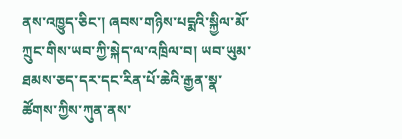ནས་འཁྱུད་ཅིང་། ཞབས་གཉིས་པདྨའི་སྐྱིལ་མོ་ཀྲུང་གིས་ཡབ་ཀྱི་སྐེད་ལ་འཁྲིལ་བ། ཡབ་ཡུམ་ཐམས་ཅད་དར་དང་རིན་པོ་ཆེའི་རྒྱན་སྣ་ཚོགས་ཀྱིས་ཀུན་ནས་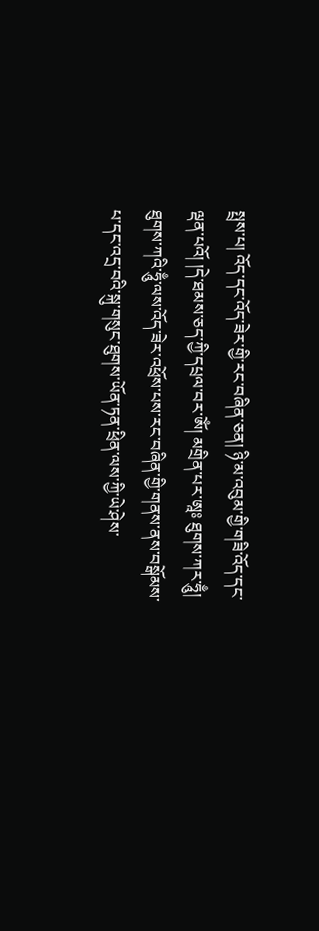སྤྲས་པ། འོད་དང་འོད་ཟེར་གྱི་རང་བཞིན་ཅན། ཉི་མ་འབུམ་གྱི་གཟི་འོད་དང་ལྡན་པའོ། །དེ་ཐམས་ཅད་ཀྱི་དཔྲལ་བར་ཨོཾ། མགྲིན་པར་ཨཱཿ ཐུགས་ཀར་ཧཱུྃ། ཐུགས་ཀའི་ཧཱུྃ་ལས་འོད་ཟེར་འཕྲོས་པས་རང་བཞིན་གྱི་གནས་ནས་བསྒོམས་པ་དང་འདྲ་བའི་སྐུ་གསུང་ཐུགས་ཡོན་ཏན་ཕྲིན་ལས་ཀྱི་ཡེ་ཤེས་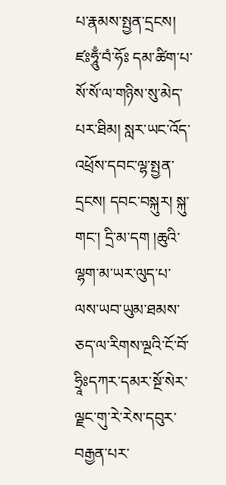པ་རྣམས་སྤྱན་དྲངས། ཛཿཧཱུྃ་བཾ་ཧོཿ དམ་ཚིག་པ་སོ་སོ་ལ་གཉིས་སུ་མེད་པར་ཐིམ། སླར་ཡང་འོད་འཕྲོས་དབང་ལྷ་སྤྱན་དྲངས། དབང་བསྐུར། སྐུ་གང་། དྲི་མ་དག །ཆུའི་ལྷག་མ་ཡར་ལུད་པ་ལས་ཡབ་ཡུམ་ཐམས་ཅད་ལ་རིགས་ལྔའི་ངོ་བོ་ཧྲཱིཿདཀར་དམར་སྔོ་སེར་ལྗང་གུ་རེ་རེས་དབུར་བརྒྱན་པར་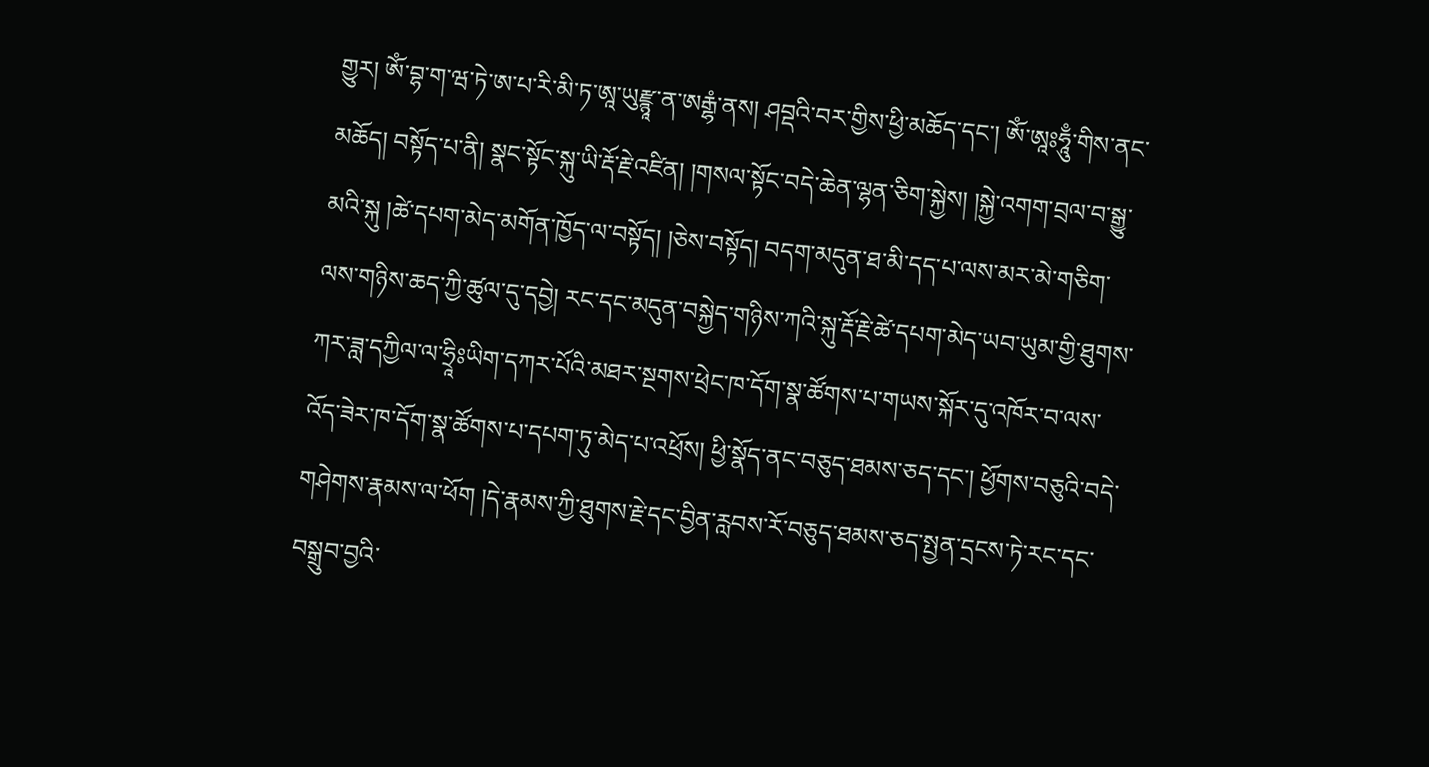གྱུར། ཨོཾ་བྷ་ག་ཝ་ཏེ་ཨ་པ་རི་མི་ཏ་ཨཱ་ཡུརྫྙཱ་ན་ཨརྒྷཾ་ནས། ཤབྡའི་བར་གྱིས་ཕྱི་མཆོད་དང་། ཨོཾ་ཨཱཿཧཱུྃ་གིས་ནང་མཆོད། བསྟོད་པ་ནི། སྣང་སྟོང་སྐུ་ཡི་རྡོ་རྗེ་འཛིན། །གསལ་སྟོང་བདེ་ཆེན་ལྷན་ཅིག་སྐྱེས། །སྐྱེ་འགག་བྲལ་བ་སྒྱུ་མའི་སྐུ །ཚེ་དཔག་མེད་མགོན་ཁྱོད་ལ་བསྟོད། །ཅེས་བསྟོད། བདག་མདུན་ཐ་མི་དད་པ་ལས་མར་མེ་གཅིག་ལས་གཉིས་ཆད་ཀྱི་ཚུལ་དུ་དབྱེ། རང་དང་མདུན་བསྐྱེད་གཉིས་ཀའི་སྐུ་རྡོ་རྗེ་ཚེ་དཔག་མེད་ཡབ་ཡུམ་གྱི་ཐུགས་ཀར་ཟླ་དཀྱིལ་ལ་ཧྲཱིཿཡིག་དཀར་པོའི་མཐར་སྔགས་ཕྲེང་ཁ་དོག་སྣ་ཚོགས་པ་གཡས་སྐོར་དུ་འཁོར་བ་ལས་འོད་ཟེར་ཁ་དོག་སྣ་ཚོགས་པ་དཔག་ཏུ་མེད་པ་འཕྲོས། ཕྱི་སྣོད་ནང་བཅུད་ཐམས་ཅད་དང་། ཕྱོགས་བཅུའི་བདེ་གཤེགས་རྣམས་ལ་ཕོག །དེ་རྣམས་ཀྱི་ཐུགས་རྗེ་དང་བྱིན་རླབས་རོ་བཅུད་ཐམས་ཅད་སྤྱན་དྲངས་ཏེ་རང་དང་བསྒྲུབ་བྱའི་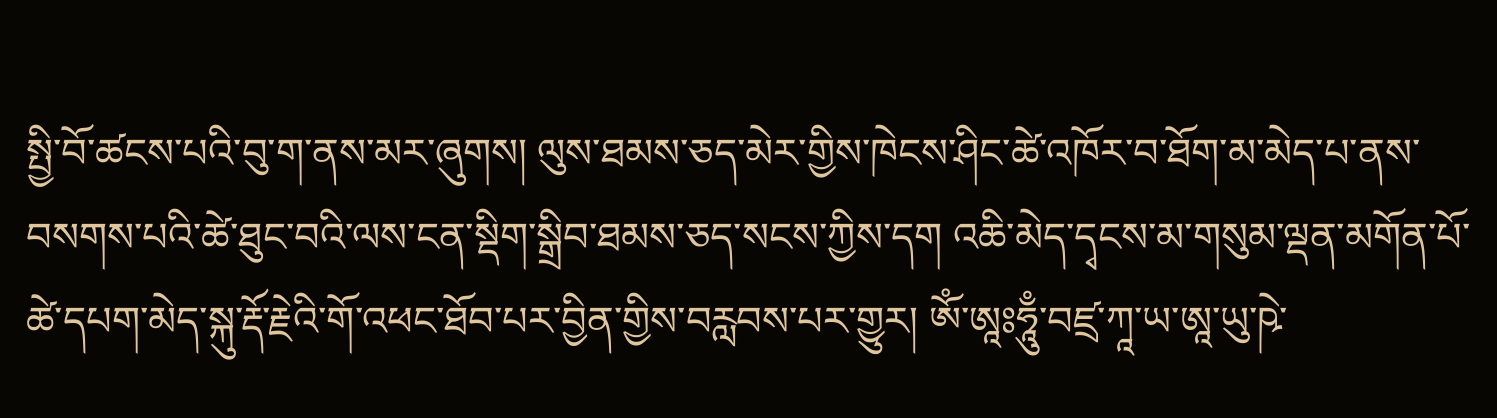སྤྱི་བོ་ཚངས་པའི་བུ་ག་ནས་མར་ཞུགས། ལུས་ཐམས་ཅད་མེར་གྱིས་ཁེངས་ཤིང་ཚེ་འཁོར་བ་ཐོག་མ་མེད་པ་ནས་བསགས་པའི་ཚེ་ཐུང་བའི་ལས་ངན་སྡིག་སྒྲིབ་ཐམས་ཅད་སངས་ཀྱིས་དག འཆི་མེད་དྭངས་མ་གསུམ་ལྡན་མགོན་པོ་ཚེ་དཔག་མེད་སྐུ་རྡོ་རྗེའི་གོ་འཕང་ཐོབ་པར་བྱིན་གྱིས་བརླབས་པར་གྱུར། ཨོཾ་ཨཱཿཧཱུྃ་བཛྲ་ཀཱ་ཡ་ཨཱ་ཡུ་ཥེ་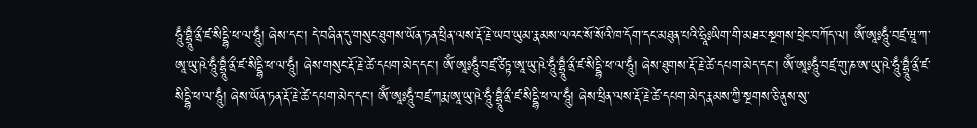ཧཱུྃ་བྷྲཱུྃ་ནྲྀ་ཛ་སིདྡྷི་ཕ་ལ་ཧཱུྃ། ཞེས་དང་། དེ་བཞིན་དུ་གསུང་ཐུགས་ཡོན་ཏན་ཕྲིན་ལས་རྡོ་རྗེ་ཡབ་ཡུམ་རྣམས་ལའང་སོ་སོའི་ཁ་དོག་དང་མཐུན་པའི་ཧྲཱིཿཡིག་གི་མཐར་སྔགས་ཕྲེང་བཀོད་ལ། ཨོཾ་ཨཱཿཧཱུྃ་བཛྲ་ཝཱ་ཀ་ཨཱ་ཡུ་ཥེ་ཧཱུྃ་བྷྲཱུྃ་ནྲྀ་ཛ་སིདྡྷི་ཕ་ལ་ཧཱུྃ། ཞེས་གསུང་རྡོ་རྗེ་ཚེ་དཔག་མེད་དང་། ཨོཾ་ཨཱཿཧཱུྃ་བཛྲ་ཙིཏྟ་ཨཱ་ཡུ་ཥེ་ཧཱུྃ་བྷྲཱུྃ་ནྲྀ་ཛ་སིདྡྷི་ཕ་ལ་ཧཱུྃ། ཞེས་ཐུགས་རྡོ་རྗེ་ཚེ་དཔག་མེད་དང་། ཨོཾ་ཨཱཿཧཱུྃ་བཛྲ་གུ་ཎ་ཨ་ཡུ་ཥེ་ཧཱུྃ་བྷྲཱུྃ་ནྲྀ་ཛ་སིདྡྷི་ཕ་ལ་ཧཱུྃ། ཞེས་ཡོན་ཏན་རྡོ་རྗེ་ཚེ་དཔག་མེད་དང་། ཨོཾ་ཨཱཿཧཱུྃ་བཛྲ་ཀརྨ་ཨཱ་ཡུ་ཥེ་ཧཱུྃ་བྷྲཱུྃ་ནྲྀ་ཛ་སིདྡྷི་ཕ་ལ་ཧཱུྃ། ཞེས་ཕྲིན་ལས་རྡོ་རྗེ་ཚེ་དཔག་མེད་རྣམས་ཀྱི་སྔགས་ཅི་ནུས་སུ་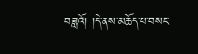བཟླའོ། །དེ་ནས་མཆོད་པ་བསང་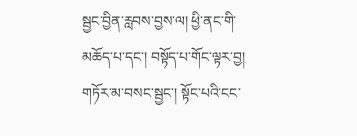སྦྱང་བྱིན་རླབས་བྱས་ལ། ཕྱི་ནང་གི་མཆོད་པ་དང་། བསྟོད་པ་གོང་ལྟར་བྱ། གཏོར་མ་བསང་སྦྱང་། སྟོང་པའི་ངང་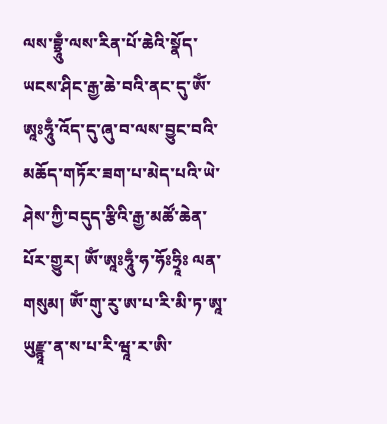ལས་བྷྲཱུྃ་ལས་རིན་པོ་ཆེའི་སྣོད་ཡངས་ཤིང་རྒྱ་ཆེ་བའི་ནང་དུ་ཨོཾ་ཨཱཿཧཱུྃ་འོད་དུ་ཞུ་བ་ལས་བྱུང་བའི་མཆོད་གཏོར་ཟག་པ་མེད་པའི་ཡེ་ཤེས་ཀྱི་བདུད་རྩིའི་རྒྱ་མཚོ་ཆེན་པོར་གྱུར། ཨོཾ་ཨཱཿཧཱུྃ་ཧ་ཧོཿཧྲཱིཿ ལན་གསུམ། ཨོཾ་གུ་རུ་ཨ་པ་རི་མི་ཏ་ཨཱ་ཡུརྫྙཱ་ན་ས་པ་རི་ཝཱ་ར་ཨི་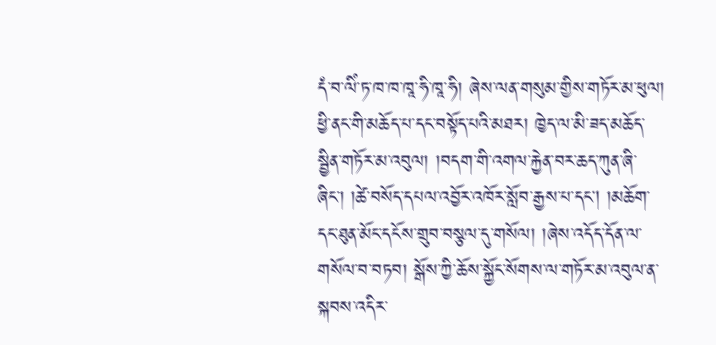དཾ་བ་ལིཾ་ཏ་ཁ་ཁ་ཁཱ་ཧི་ཁཱ་ཧི། ཞེས་ལན་གསུམ་གྱིས་གཏོར་མ་ཕུལ། ཕྱི་ནང་གི་མཆོད་པ་དང་བསྟོད་པའི་མཐར། ཁྱེད་ལ་མི་ཟད་མཆོད་སྦྱིན་གཏོར་མ་འབུལ། །བདག་གི་འགལ་རྐྱེན་བར་ཆད་ཀུན་ཞི་ཞིང་། །ཚེ་བསོད་དཔལ་འབྱོར་འཁོར་སློབ་རྒྱས་པ་དང། །མཆོག་དང་ཐུན་མོང་དངོས་གྲུབ་བསྩལ་དུ་གསོལ། །ཞེས་འདོད་དོན་ལ་གསོལ་བ་བཏབ། སྒོས་ཀྱི་ཆོས་སྐྱོང་སོགས་ལ་གཏོར་མ་འབུལ་ན་སྐབས་འདིར་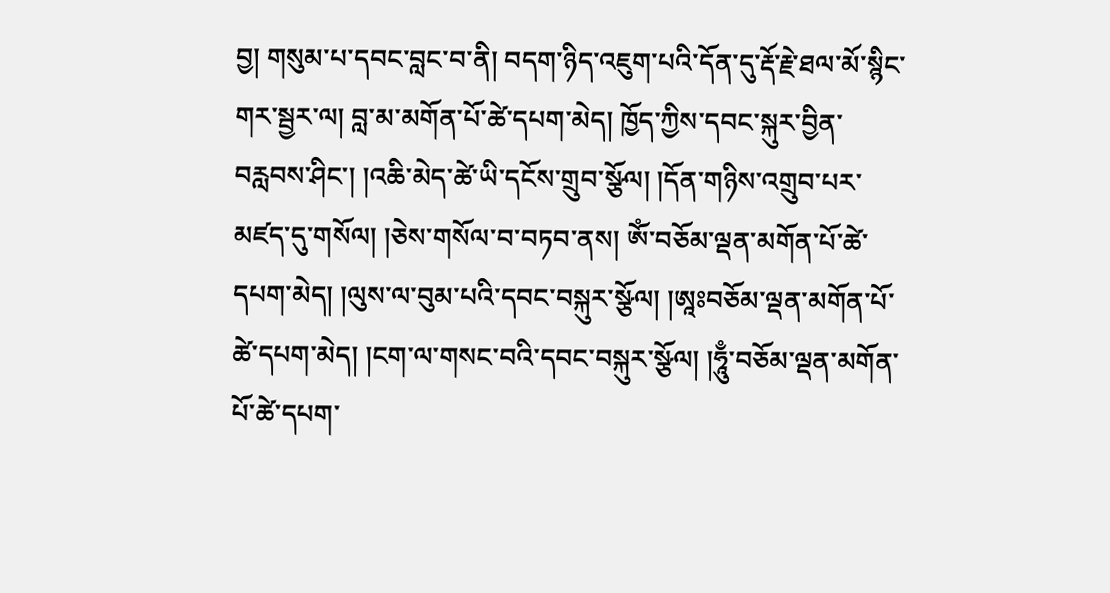བྱ། གསུམ་པ་དབང་བླང་བ་ནི། བདག་ཉིད་འཇུག་པའི་དོན་དུ་རྡོ་རྗེ་ཐལ་མོ་སྙིང་གར་སྦྱར་ལ། བླ་མ་མགོན་པོ་ཚེ་དཔག་མེད། ཁྱོད་ཀྱིས་དབང་སྐུར་བྱིན་བརླབས་ཤིང་། །འཆི་མེད་ཚེ་ཡི་དངོས་གྲུབ་སྩོལ། །དོན་གཉིས་འགྲུབ་པར་མཛད་དུ་གསོལ། །ཅེས་གསོལ་བ་བཏབ་ནས། ཨོཾ་བཅོམ་ལྡན་མགོན་པོ་ཚེ་དཔག་མེད། །ལུས་ལ་བུམ་པའི་དབང་བསྐུར་སྩོལ། །ཨཱཿབཅོམ་ལྡན་མགོན་པོ་ཚེ་དཔག་མེད། །ངག་ལ་གསང་བའི་དབང་བསྐུར་སྩོལ། །ཧཱུྃ་བཅོམ་ལྡན་མགོན་པོ་ཚེ་དཔག་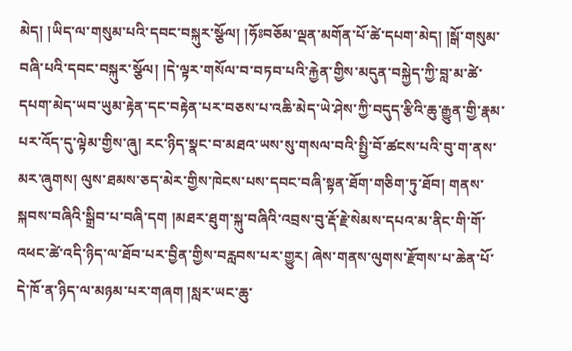མེད། །ཡིད་ལ་གསུམ་པའི་དབང་བསྐུར་སྩོལ། །ཧོཿབཅོམ་ལྡན་མགོན་པོ་ཚེ་དཔག་མེད། །སྒོ་གསུམ་བཞི་པའི་དབང་བསྐུར་སྩོལ། །དེ་ལྟར་གསོལ་བ་བཏབ་པའི་རྐྱེན་གྱིས་མདུན་བསྐྱེད་ཀྱི་བླ་མ་ཚེ་དཔག་མེད་ཡབ་ཡུམ་རྟེན་དང་བརྟེན་པར་བཅས་པ་འཆི་མེད་ཡེ་ཤེས་ཀྱི་བདུད་རྩིའི་ཆུ་རྒྱུན་གྱི་རྣམ་པར་འོད་དུ་ལྟེམ་གྱིས་ཞུ། རང་ཉིད་སྣང་བ་མཐའ་ཡས་སུ་གསལ་བའི་སྤྱི་བོ་ཚངས་པའི་བུ་ག་ནས་མར་ཞུགས། ལུས་ཐམས་ཅད་མེར་གྱིས་ཁེངས་པས་དབང་བཞི་སྟན་ཐོག་གཅིག་ཏུ་ཐོབ། གནས་སྐབས་བཞིའི་སྒྲིབ་པ་བཞི་དག །མཐར་ཐུག་སྐུ་བཞིའི་འབྲས་བུ་རྡོ་རྗེ་སེམས་དཔའ་མ་ནིང་གི་གོ་འཕང་ཚེ་འདི་ཉིད་ལ་ཐོབ་པར་བྱིན་གྱིས་བརླབས་པར་གྱུར། ཞེས་གནས་ལུགས་རྫོགས་པ་ཆེན་པོ་དེ་ཁོ་ན་ཉིད་ལ་མཉམ་པར་གཞག །སླར་ཡང་ཆུ་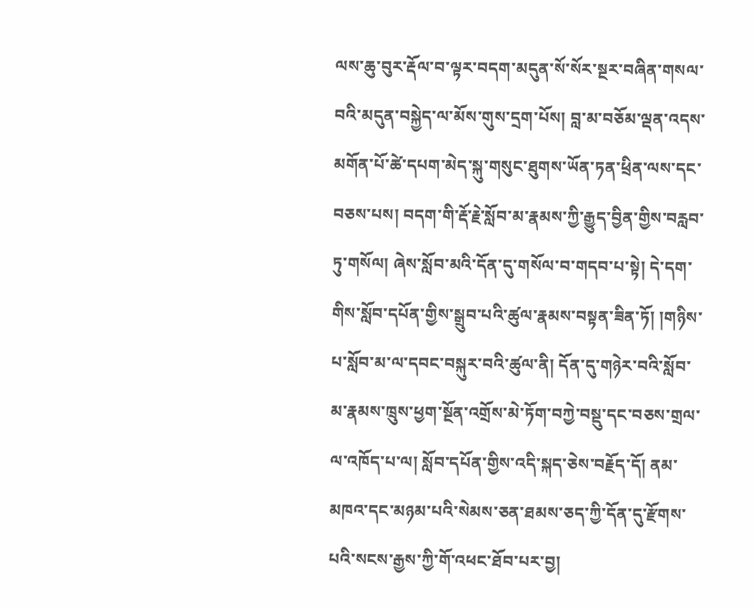ལས་ཆུ་བུར་རྡོལ་བ་ལྟར་བདག་མདུན་སོ་སོར་སྔར་བཞིན་གསལ་བའི་མདུན་བསྐྱེད་ལ་མོས་གུས་དྲག་པོས། བླ་མ་བཅོམ་ལྡན་འདས་མགོན་པོ་ཚེ་དཔག་མེད་སྐུ་གསུང་ཐུགས་ཡོན་ཏན་ཕྲིན་ལས་དང་བཅས་པས། བདག་གི་རྡོ་རྗེ་སློབ་མ་རྣམས་ཀྱི་རྒྱུད་བྱིན་གྱིས་བརླབ་ཏུ་གསོལ། ཞེས་སློབ་མའི་དོན་དུ་གསོལ་བ་གདབ་པ་སྟེ། དེ་དག་གིས་སློབ་དཔོན་གྱིས་སྒྲུབ་པའི་ཚུལ་རྣམས་བསྟན་ཟིན་ཏོ། །གཉིས་པ་སློབ་མ་ལ་དབང་བསྐུར་བའི་ཚུལ་ནི། དོན་དུ་གཉེར་བའི་སློབ་མ་རྣམས་ཁྲུས་ཕྱག་སྔོན་འགྲོས་མེ་ཏོག་བཀྱེ་བསྡུ་དང་བཅས་གྲལ་ལ་འཁོད་པ་ལ། སློབ་དཔོན་གྱིས་འདི་སྐད་ཅེས་བརྗོད་དོ། ནམ་མཁའ་དང་མཉམ་པའི་སེམས་ཅན་ཐམས་ཅད་ཀྱི་དོན་དུ་རྫོགས་པའི་སངས་རྒྱས་ཀྱི་གོ་འཕང་ཐོབ་པར་བྱ།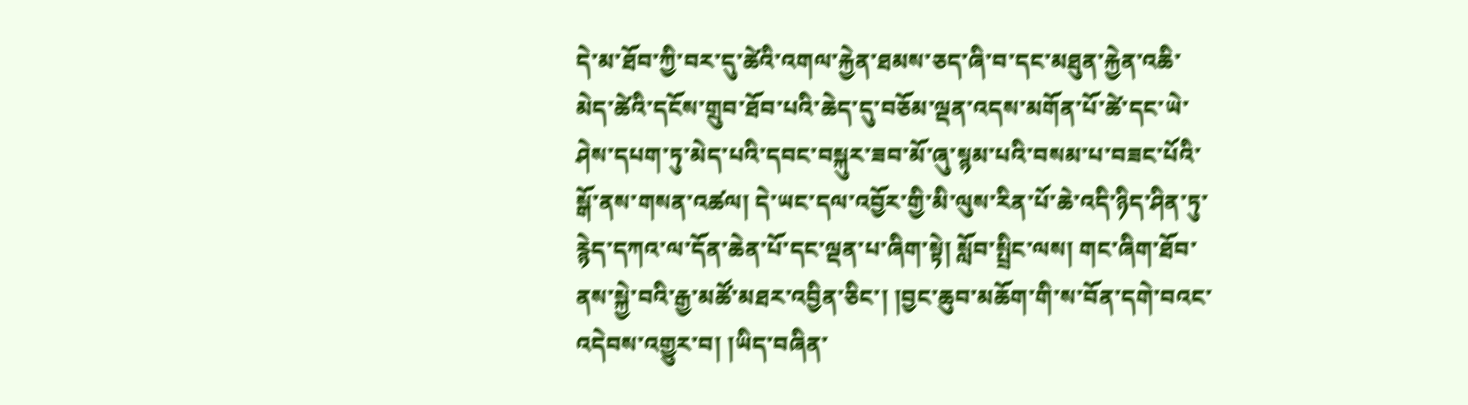དེ་མ་ཐོབ་ཀྱི་བར་དུ་ཚེའི་འགལ་རྐྱེན་ཐམས་ཅད་ཞི་བ་དང་མཐུན་རྐྱེན་འཆི་མེད་ཚེའི་དངོས་གྲུབ་ཐོབ་པའི་ཆེད་དུ་བཅོམ་ལྡན་འདས་མགོན་པོ་ཚེ་དང་ཡེ་ཤེས་དཔག་ཏུ་མེད་པའི་དབང་བསྐུར་ཟབ་མོ་ཞུ་སྙམ་པའི་བསམ་པ་བཟང་པོའི་སྒོ་ནས་གསན་འཚལ། དེ་ཡང་དལ་འབྱོར་གྱི་མི་ལུས་རིན་པོ་ཆེ་འདི་ཉིད་ཤིན་ཏུ་རྙེད་དཀའ་ལ་དོན་ཆེན་པོ་དང་ལྡན་པ་ཞིག་སྟེ། སློབ་སྤྲིང་ལས། གང་ཞིག་ཐོབ་ནས་སྐྱེ་བའི་རྒྱ་མཚོ་མཐར་འབྱིན་ཅིང་། །བྱང་ཆུབ་མཆོག་གི་ས་བོན་དགེ་བའང་འདེབས་འགྱུར་བ། །ཡིད་བཞིན་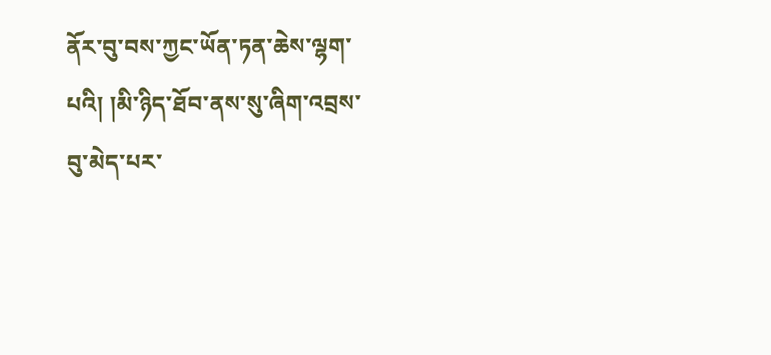ནོར་བུ་བས་ཀྱང་ཡོན་ཏན་ཆེས་ལྷག་པའི། །མི་ཉིད་ཐོབ་ནས་སུ་ཞིག་འབྲས་བུ་མེད་པར་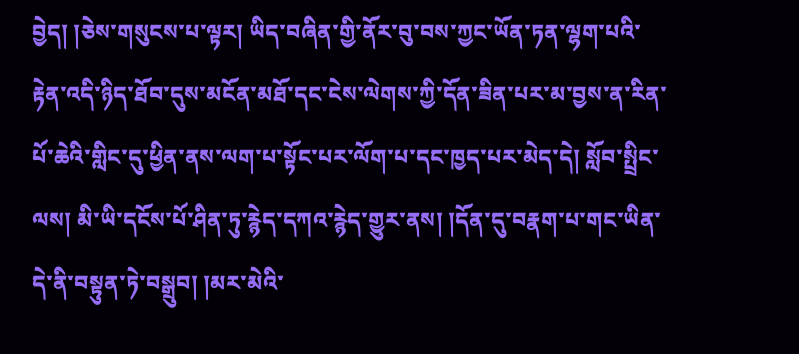བྱེད། །ཅེས་གསུངས་པ་ལྟར། ཡིད་བཞིན་གྱི་ནོར་བུ་བས་ཀྱང་ཡོན་ཏན་ལྷག་པའི་རྟེན་འདི་ཉིད་ཐོབ་དུས་མངོན་མཐོ་དང་ངེས་ལེགས་ཀྱི་དོན་ཟིན་པར་མ་བྱས་ན་རིན་པོ་ཆེའི་གླིང་དུ་ཕྱིན་ནས་ལག་པ་སྟོང་པར་ལོག་པ་དང་ཁྱད་པར་མེད་དེ། སློབ་སྤྲིང་ལས། མི་ཡི་དངོས་པོ་ཤིན་ཏུ་རྙེད་དཀའ་རྙེད་གྱུར་ནས། །དོན་དུ་བརྣག་པ་གང་ཡིན་དེ་ནི་བསྟུན་ཏེ་བསྒྲུབ། །མར་མེའི་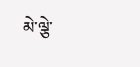མེ་ལྕེ་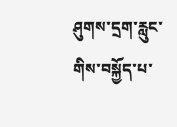ཤུགས་དྲག་རླུང་གིས་བསྐྱོད་པ་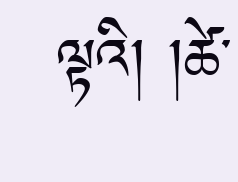ལྟའི། །ཚེ་